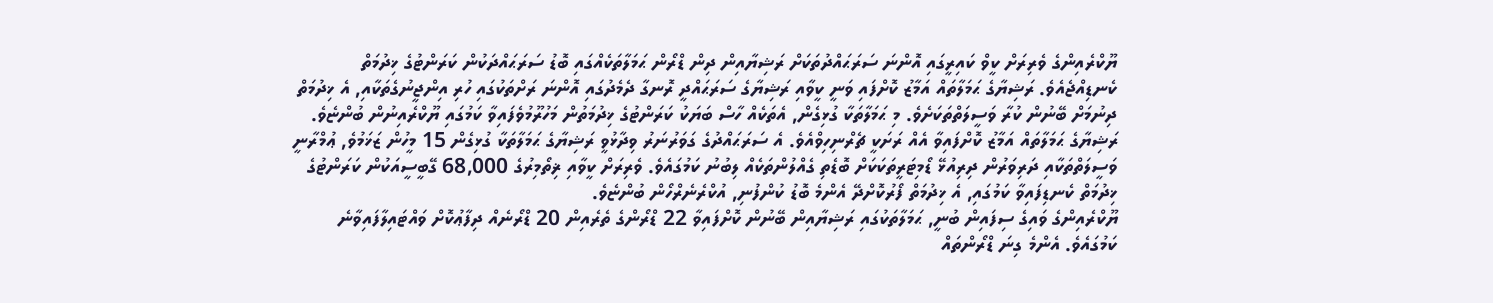ޔޫކްރެއިންގެ ވެރިރަށް ކީވް ކައިރީގައި އޮންނަ ސަރަޙައްދުތަކަށް ރަޝިޔާއިން ދިން ޑްރޯން ޙަމަލާތަކެއްގައި ބޮޑު ސަރަޙައްދަކުން ކަރަންޓުގެ ޚިދުމަތް ކެނޑިއްޖެއެވެ. ރަޝިޔާގެ ޙަމަލާތައް އަމާޒު ކޮށްފައި ވަނީ ކީވާއި ރަޝިޔާގެ ސަރަޙައްދީ ރޮނގާ ދެމެދުގައި އޮންނަ ރަށްތަކުގައި ހުރި އިންޖީނުގެތަކާއި, އެ ޚިދުމަތް ދިނުމަށް ބޭނުން ކުރާ ވަސީލަތްތަކަށެވެ. މި ޙަމަލާތަކާ ގުޅިގެން, އެތަކެއް ހާސް ބަޔަކު ކަރަންޓުގެ ޚިދުމަތުން މަހުރޫމުވެފައިވާ ކަމުގައި ޔޫކްރެއިނުން ބުންޏެވެ.
ރަޝިޔާގެ ޙަމަލާތައް އަމާޒު ކޮށްފައިވާ އެއް ރަށަކީ ޗެރްނިހިވްއެވެ. އެ ސަރަޙައްދުގެ ގަވަރުނަރު ވިދާޅުވީ ރަޝިޔާގެ ޙަމަލާތަކާ ގުޅިގެން 15 މީހުން ޒަޚަމުވެ, ޢުމްރާނީ ވަސީލަތްތަކާއި ދަރިވަރުން ދިރިއުޅޭ ޑޯމިޓަރީތަކަކަށް ބޮޑެތި ގެއްލުންތަކެއް ލިބުނު ކަމުގައެވެ. ވެރިރަށް ކީވާއި ޜިތޯމިރުގެ 68,000 ގޭބީސީއަކުން ކަރަންޓުގެ ޚިދުމަތް ކެނޑިފައިވާ ކަމުގައި, އެ ޚިދުމަތް ފޯރުކޮށްދޭ އެންމެ ބޮޑު ކުންފުނި, އުކްރެނެރްހޯން ބުންޏެވެ.
ޔޫކްރެއިންގެ ވައިގެ ސިފައިން ބުނީ, ޙަމަލާތަކުގައި ރަޝިޔާއިން ބޭނުން ކޮށްފައިވާ 22 ޑްރޯންގެ ތެރެއިން 20 ޑްރޯނެއް ދިފާޢުކޮށް ވައްޓައިލާފައިވާނެ ކަމުގައެވެ. އެންމެ ގިނަ ޑްރޯންތައް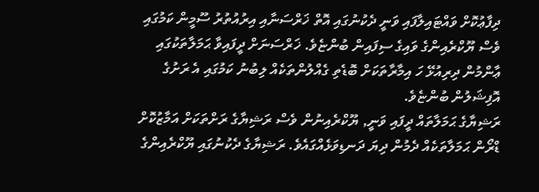ދިފާޢުކޮށް ވައްޓައިލާފައި ވަނީ ދެކުނުގައި އޮތް ޚަރްސަނާއި އިރުއުތުރު ސޫމީން ކަމުގައި ވެސް ޔޫކްރެއިންގެ ވައިގެ ސިފައިން ބުންޏެވެ. ޚަރްސަނަށް ދީފައިވާ ޙަމަލާތަކުގައި ޢާންމުން ދިރިއުޅޭ ހަ އިމާރާތަކަށް ބޮޑެތި ގެއްލުންތަކެއް ލިބުނު ކަމުގައި އެ ރަށުގެ އޮފިޝަލުން ބުންޏެވެ.
ރަޝިޔާގެ ޙަމަލާތައް ދީފައި ވަނީ, ޔޫކްރެއިނުން ވެސް ރަޝިޔާގެ ރަށްތަކަށް އަމާޒުކޮށް ޑްރޯން ޙަމަލާތަކެއް ދެމުން ދިޔަ ދަނޑިވަޅެއްގައެވެ. ރަޝިޔާގެ ދެކުނުގައި ޔޫކްރެއިންގެ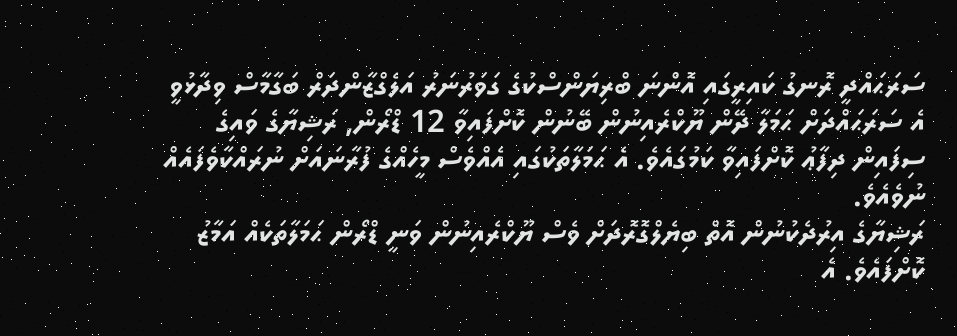ސަރަޙައްދީ ރޮނގު ކައިރީގައި އޮންނަ ބްރިޔަންސްކުގެ ގަވަރުނަރު އަލެގްޒާންދަރް ބަގާމާސް ވިދާޅުވީ އެ ސަރަޙައްދަށް ޙަމަލާ ދޭން ޔޫކްރެއިނުން ބޭނުން ކޮށްފައިވާ 12 ޑްރޯން, ރަޝިޔާގެ ވައިގެ ސިފައިން ދިފާޢު ކޮށްފައިވާ ކަމުގައެވެ. އެ ޙަމަލާތަކުގައި އެއްވެސް މީހެއްގެ ފުރާނައަށް ނުރައްކާވެފައެއް ނުވެއެވެ.
ރަޝިޔާގެ އިރުދެކުނުން އޮތް ބިޔެލްގޮރޮދަށް ވެސް ޔޫކްރެއިނުން ވަނީ ޑްރޯން ޙަމަލާތަކެއް އަމާޒު ކޮށްފައެވެ. އެ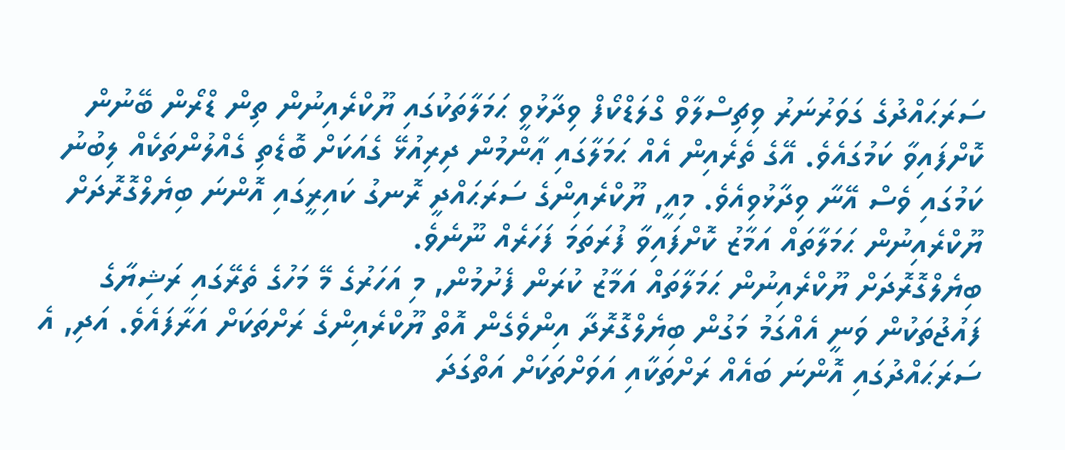ސަރަޙައްދުގެ ގަވަރުނަރު ވިޗިސްލާވް ގްލަޑްކޯފް ވިދާޅުވީ ޙަމަލާތަކުގައި ޔޫކްރެއިނުން ތިން ޑްރޯން ބޭނުން ކޮށްފައިވާ ކަމުގައެވެ. އޭގެ ތެރެއިން އެއް ޙަމަލާގައި ޢާންމުން ދިރިއުޅޭ ގެއަކަށް ބޮޑެތި ގެއްލުންތަކެއް ލިބުނު ކަމުގައި ވެސް އޭނާ ވިދާޅުވިއެވެ. މިއީ, ޔޫކްރެއިންގެ ސަރަޙައްދީ ރޮނގު ކައިރީގައި އޮންނަ ބިޔެލްގޮރޮދަށް ޔޫކްރެއިނުން ޙަމަލާތައް އަމާޒު ކޮށްފައިވާ ފުރަތަމަ ފަހަރެއް ނޫނެވެ.
ބިޔެލްގޮރޮދަށް ޔޫކްރެއިނުން ޙަމަލާތައް އަމާޒު ކުރަން ފެށުމުން, މި އަހަރުގެ މޭ މަހުގެ ތެރޭގައި ރަޝިޔާގެ ފައުޖުތަކުން ވަނީ އެއްގަމު މަގުން ބިޔެލްގޮރޮދާ އިންވެގެން އޮތް ޔޫކްރެއިންގެ ރަށްތަކަށް އަރާފައެވެ. އަދި, އެ ސަރަޙައްދުގައި އޮންނަ ބައެއް ރަށްތަކާއި އަވަށްތަކަށް އަތްގަދަ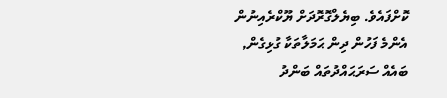ކޮށްފައެވެ. ބިޔެލްގޮރޮދަށް ޔޫކްރެއިނުން އެންމެ ފަހުން ދިން ޙަމަލާތަކާ ގުޅިގެން, ބައެއް ސަރަޙައްދުތައް ބަންދު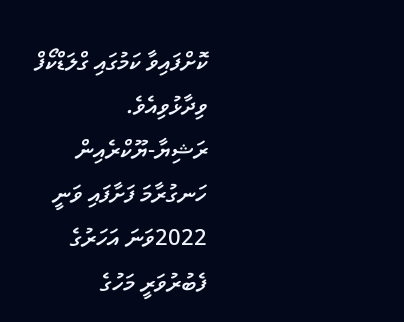ކޮށްފައިވާ ކަމުގައި ގްލަޑްކޯފް ވިދާޅުވިއެވެ.
ރަޝިޔާ-ޔޫކްރެއިން ހަނގުރާމަ ފަށާފައި ވަނީ 2022ވަނަ އަހަރުގެ ފެބުރުވަރީ މަހުގެ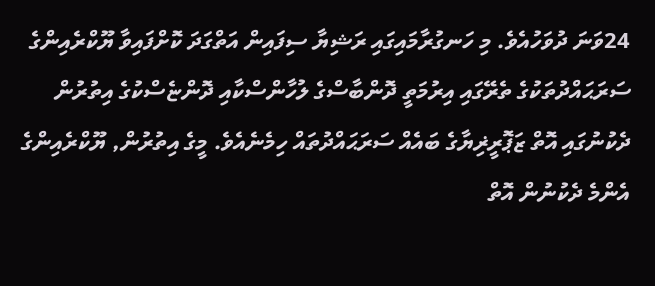24ވަނަ ދުވަހުއެވެ. މި ހަނގުރާމައިގައި ރަޝިޔާ ސިފައިން އަތްގަދަ ކޮށްފައިވާ ޔޫކްރެއިންގެ ސަރަޙައްދުތަކުގެ ތެރޭގައި އިރުމަތީ ދޮންބާސްގެ ލުހާންސްކާއި ދޮންޏެސްކުގެ އިތުރުން ދެކުނުގައި އޮތް ޒަޕޮރީޜިޔާގެ ބައެއް ސަރަޙައްދުތައް ހިމެނެއެވެ. މީގެ އިތުރުން, ޔޫކްރެއިންގެ އެންމެ ދެކުނުން އޮތް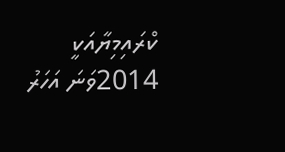ކްރައިމިޔާއަކީ 2014ވަނަ އަހަރު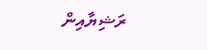ރަޝިޔާއިން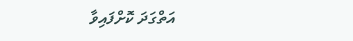އަތްގަދަ ކޮށްފައިވާ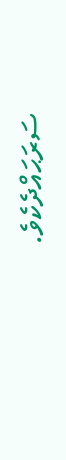ސަރަޙައްދެކެވެ.